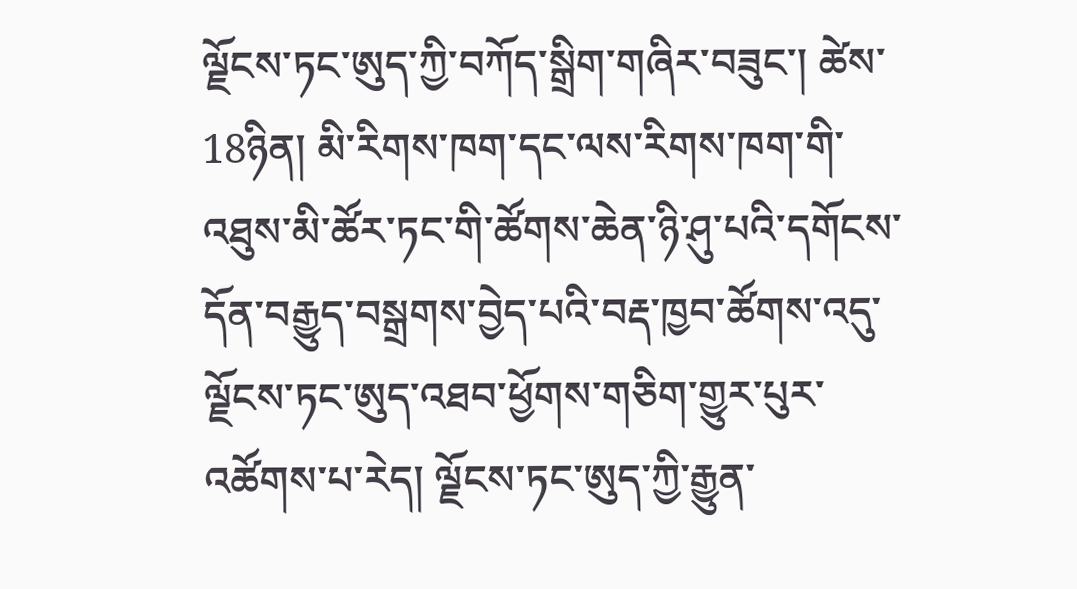ལྗོངས་ཏང་ཨུད་ཀྱི་བཀོད་སྒྲིག་གཞིར་བཟུང་། ཚེས་18ཉིན། མི་རིགས་ཁག་དང་ལས་རིགས་ཁག་གི་འཐུས་མི་ཚོར་ཏང་གི་ཚོགས་ཆེན་ཉི་ཤུ་པའི་དགོངས་དོན་བརྒྱུད་བསྒྲགས་བྱེད་པའི་བརྡ་ཁྱབ་ཚོགས་འདུ་ལྗོངས་ཏང་ཨུད་འཐབ་ཕྱོགས་གཅིག་གྱུར་པུར་འཚོགས་པ་རེད། ལྗོངས་ཏང་ཨུད་ཀྱི་རྒྱུན་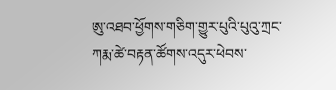ཨུ་འཐབ་ཕྱོགས་གཅིག་གྱུར་པུའི་པུའུ་ཀྲང་ཀརྨ་ཚེ་བརྟན་ཚོགས་འདུར་ཕེབས་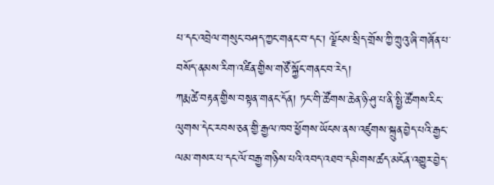པ་དང་འབྲེལ་གསུང་བཤད་ཀྱང་གནང་བ་དང་། ལྗོངས་སྲིད་གྲོས་ཀྱི་ཀྲུའུ་ཞི་གཞོན་པ་བསོད་ནམས་རིག་འཛིན་གྱིས་གཙོ་སྐྱོང་གནང་བ་རེད།
ཀརྨ་ཚེ་བརྟན་གྱིས་བསྟན་གནང་དོན། ཏང་གི་ཚོགས་ཆེན་ཉི་ཤུ་པ་ནི་སྤྱི་ཚོགས་རིང་ལུགས་དེང་རབས་ཅན་གྱི་རྒྱལ་ཁབ་ཕྱོགས་ཡོངས་ནས་འཛུགས་སྐྲུན་བྱེད་པའི་རྒྱང་ལམ་གསར་པ་དང་ལོ་བརྒྱ་གཉིས་པའི་འབད་འཐབ་དམིགས་ཚད་མངོན་འགྱུར་བྱེད་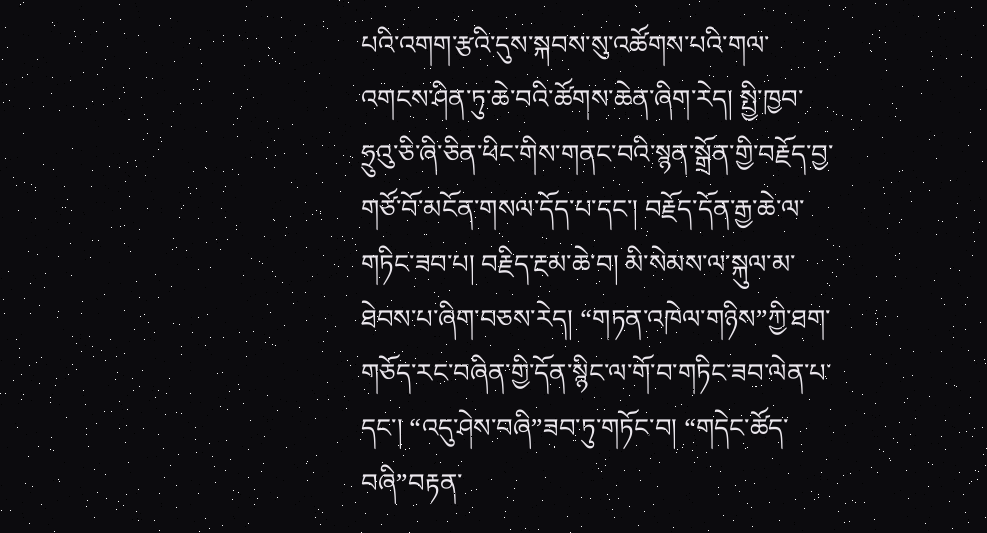པའི་འགག་རྩའི་དུས་སྐབས་སུ་འཚོགས་པའི་གལ་འགངས་ཤིན་ཏུ་ཆེ་བའི་ཚོགས་ཆེན་ཞིག་རེད། སྤྱི་ཁྱབ་ཧྲུའུ་ཅི་ཞི་ཅིན་ཕིང་གིས་གནང་བའི་སྙན་སྒྲོན་གྱི་བརྗོད་བྱ་གཙོ་བོ་མངོན་གསལ་དོད་པ་དང་། བརྗོད་དོན་རྒྱ་ཆེ་ལ་གཏིང་ཟབ་པ། བརྗིད་རྔམ་ཆེ་བ། མི་སེམས་ལ་སྐུལ་མ་ཐེབས་པ་ཞིག་བཅས་རེད། “གཏན་འཁེལ་གཉིས”ཀྱི་ཐག་གཅོད་རང་བཞིན་གྱི་དོན་སྙིང་ལ་གོ་བ་གཏིང་ཟབ་ལེན་པ་དང་། “འདུ་ཤེས་བཞི”ཟབ་ཏུ་གཏོང་བ། “གདེང་ཚོད་བཞི”བརྟན་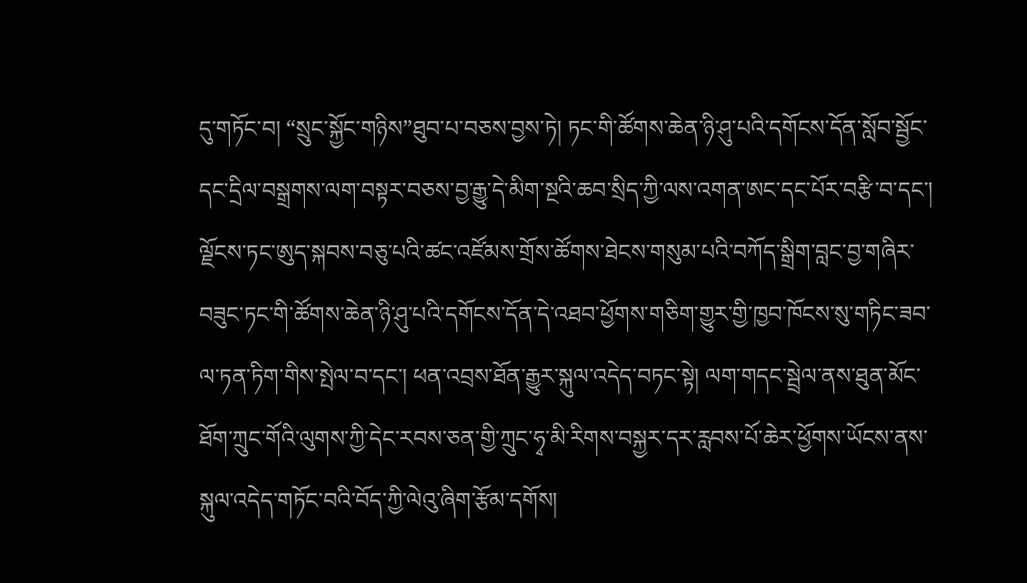དུ་གཏོང་བ། “སྲུང་སྐྱོང་གཉིས”ཐུབ་པ་བཅས་བྱས་ཏེ། ཏང་གི་ཚོགས་ཆེན་ཉི་ཤུ་པའི་དགོངས་དོན་སློབ་སྦྱོང་དང་དྲིལ་བསྒྲགས་ལག་བསྟར་བཅས་བྱ་རྒྱུ་དེ་མིག་སྔའི་ཆབ་སྲིད་ཀྱི་ལས་འགན་ཨང་དང་པོར་བརྩི་བ་དང་། ལྗོངས་ཏང་ཨུད་སྐབས་བཅུ་པའི་ཚང་འཛོམས་གྲོས་ཚོགས་ཐེངས་གསུམ་པའི་བཀོད་སྒྲིག་བླང་བྱ་གཞིར་བཟུང་ཏང་གི་ཚོགས་ཆེན་ཉི་ཤུ་པའི་དགོངས་དོན་དེ་འཐབ་ཕྱོགས་གཅིག་གྱུར་གྱི་ཁྱབ་ཁོངས་སུ་གཏིང་ཟབ་ལ་ཏན་ཏིག་གིས་སྤེལ་བ་དང་། ཕན་འབྲས་ཐོན་རྒྱུར་སྐུལ་འདེད་བཏང་སྟེ། ལག་གདང་སྦྲེལ་ནས་ཐུན་མོང་ཐོག་ཀྲུང་གོའི་ལུགས་ཀྱི་དེང་རབས་ཅན་གྱི་ཀྲུང་ཧྭ་མི་རིགས་བསྐྱར་དར་རླབས་པོ་ཆེར་ཕྱོགས་ཡོངས་ནས་སྐུལ་འདེད་གཏོང་བའི་བོད་ཀྱི་ལེའུ་ཞིག་རྩོམ་དགོས།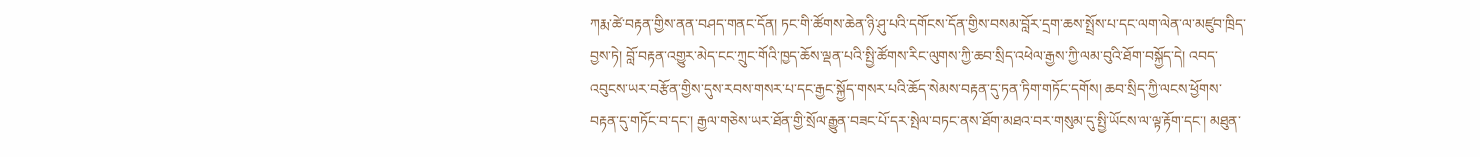ཀརྨ་ཚེ་བརྟན་གྱིས་ནན་བཤད་གནང་དོན། ཏང་གི་ཚོགས་ཆེན་ཉི་ཤུ་པའི་དགོངས་དོན་གྱིས་བསམ་བློར་དྲག་ཆས་སྤྲོས་པ་དང་ལག་ལེན་ལ་མཛུབ་ཁྲིད་བྱས་ཏེ། བློ་བརྟན་འགྱུར་མེད་ངང་ཀྲུང་གོའི་ཁྱད་ཆོས་ལྡན་པའི་སྤྱི་ཚོགས་རིང་ལུགས་ཀྱི་ཆབ་སྲིད་འཕེལ་རྒྱས་ཀྱི་ལམ་བུའི་ཐོག་བསྐྱོད་དེ། འབད་འབུངས་ཡར་བརྩོན་གྱིས་དུས་རབས་གསར་པ་དང་རྒྱང་སྐྱོད་གསར་པའི་ཆོད་སེམས་བརྟན་དུ་ཏན་ཏིག་གཏོང་དགོས། ཆབ་སྲིད་ཀྱི་ལངས་ཕྱོགས་བརྟན་དུ་གཏོང་བ་དང་། རྒྱལ་གཅེས་ཡར་ཐོན་གྱི་སྲོལ་རྒྱུན་བཟང་པོ་དར་སྤེལ་བཏང་ནས་ཐོག་མཐའ་བར་གསུམ་དུ་སྤྱི་ཡོངས་ལ་ལྟ་རྟོག་དང་། མཐུན་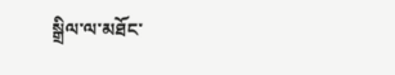སྒྲིལ་ལ་མཐོང་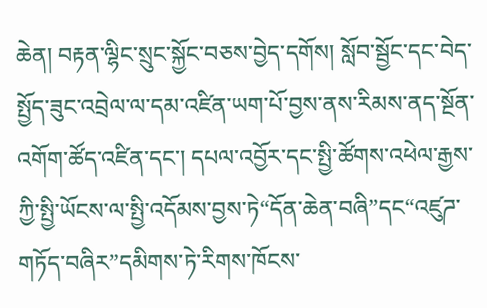ཆེན། བརྟན་ལྷིང་སྲུང་སྐྱོང་བཅས་བྱེད་དགོས། སློབ་སྦྱོང་དང་བེད་སྤྱོད་ཟུང་འབྲེལ་ལ་དམ་འཛིན་ཡག་པོ་བྱས་ནས་རིམས་ནད་སྔོན་འགོག་ཚོད་འཛིན་དང་། དཔལ་འབྱོར་དང་སྤྱི་ཚོགས་འཕེལ་རྒྱས་ཀྱི་སྤྱི་ཡོངས་ལ་སྤྱི་འདོམས་བྱས་ཏེ“དོན་ཆེན་བཞི”དང“འཛུཌ་གཏོད་བཞིར”དམིགས་ཏེ་རིགས་ཁོངས་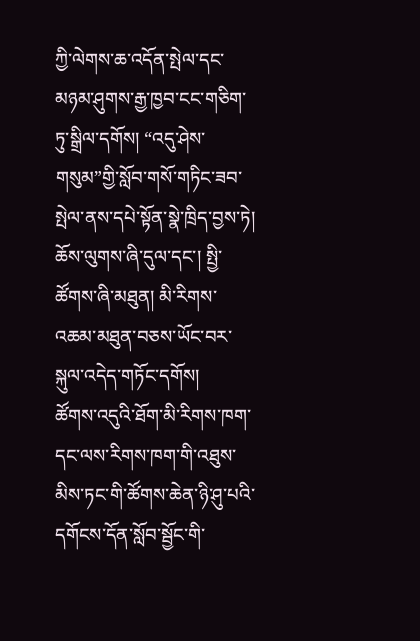ཀྱི་ལེགས་ཆ་འདོན་སྤེལ་དང་མཉམ་ཤུགས་རྒྱ་ཁྱབ་ངང་གཅིག་ཏུ་སྒྲིལ་དགོས། “འདུ་ཤེས་གསུམ”གྱི་སློབ་གསོ་གཏིང་ཟབ་སྤེལ་ནས་དཔེ་སྟོན་སྣེ་ཁྲིད་བྱས་ཏེ། ཆོས་ལུགས་ཞི་དུལ་དང་། སྤྱི་ཚོགས་ཞི་མཐུན། མི་རིགས་འཆམ་མཐུན་བཅས་ཡོང་བར་སྐུལ་འདེད་གཏོང་དགོས།
ཚོགས་འདུའི་ཐོག་མི་རིགས་ཁག་དང་ལས་རིགས་ཁག་གི་འཐུས་མིས་ཏང་གི་ཚོགས་ཆེན་ཉི་ཤུ་པའི་དགོངས་དོན་སློབ་སྦྱོང་གི་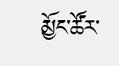མྱོང་ཚོར་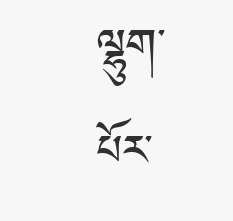ལྷུག་པོར་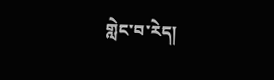གླེང་བ་རེད།